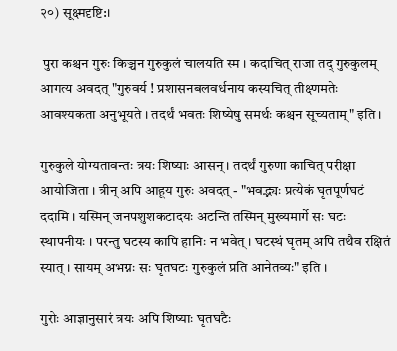२०) सूक्ष्मदृष्टि:।

 पुरा कश्चन गुरुः किञ्चन गुरुकुलं चालयति स्म । कदाचित् राजा तद् गुरुकुलम् आगत्य अवदत् "गुरुवर्य ! प्रशासनबलवर्धनाय कस्यचित् तीक्ष्णमतेः आवश्यकता अनुभूयते । तदर्थं भवतः शिष्येषु समर्थः कश्चन सूच्यताम्" इति ।

गुरुकुले योग्यतावन्तः त्रयः शिष्याः आसन् । तदर्थं गुरुणा काचित् परीक्षा आयोजिता । त्रीन् अपि आहूय गुरुः अवदत् - "भवद्भ्यः प्रत्येकं घृतपूर्णघटं ददामि । यस्मिन् जनपशुशकटादयः अटन्ति तस्मिन् मुख्यमार्गे सः घटः स्थापनीयः । परन्तु घटस्य कापि हानिः न भवेत् । घटस्थं घृतम् अपि तथैव रक्षितं स्यात् । सायम् अभग्नः सः घृतघटः गुरुकुलं प्रति आनेतव्यः" इति ।

गुरोः आज्ञानुसारं त्रयः अपि शिष्याः घृतघटैः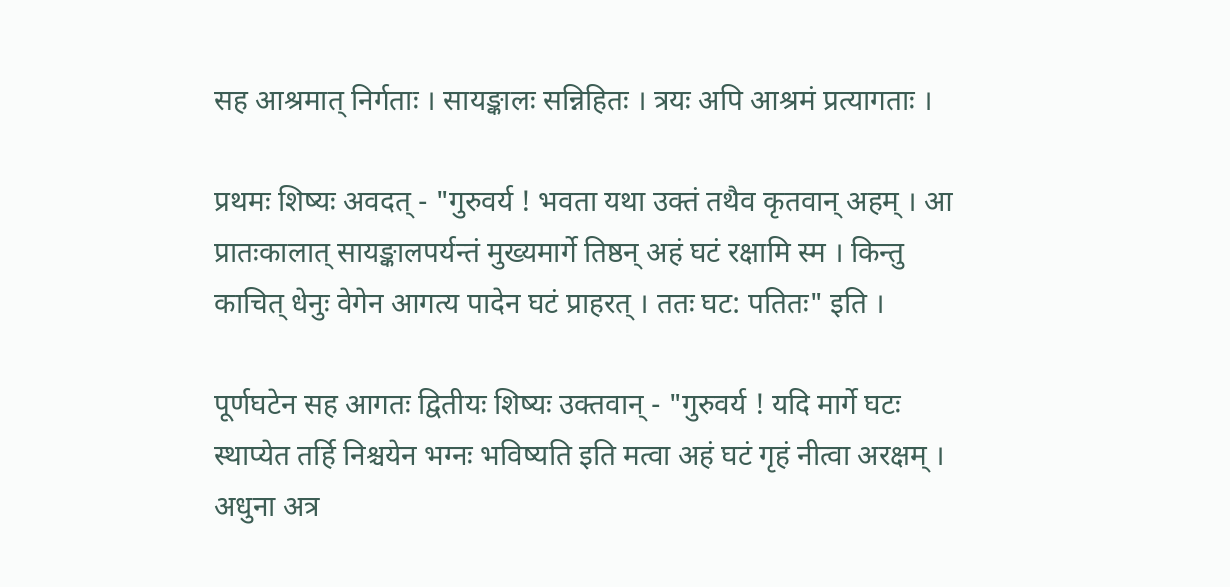सह आश्रमात् निर्गताः । सायङ्कालः सन्निहितः । त्रयः अपि आश्रमं प्रत्यागताः ।

प्रथमः शिष्यः अवदत् - "गुरुवर्य ! भवता यथा उक्तं तथैव कृतवान् अहम् । आ प्रातःकालात् सायङ्कालपर्यन्तं मुख्यमार्गे तिष्ठन् अहं घटं रक्षामि स्म । किन्तु काचित् धेनुः वेगेन आगत्य पादेन घटं प्राहरत् । ततः घट: पतितः" इति ।

पूर्णघटेन सह आगतः द्वितीयः शिष्यः उक्तवान् - "गुरुवर्य ! यदि मार्गे घटः स्थाप्येत तर्हि निश्चयेन भग्नः भविष्यति इति मत्वा अहं घटं गृहं नीत्वा अरक्षम् । अधुना अत्र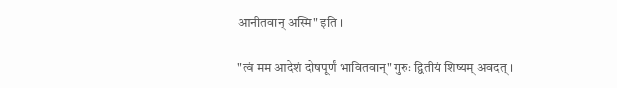आनीतवान् अस्मि" इति ।

"त्वं मम आदेशं दोषपूर्णं भावितवान्" गुरुः द्वितीयं शिष्यम् अवदत् ।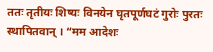ततः तृतीयः शिष्यः विनयेन घृतपूर्णघटं गुरोः पुरतः स्थापितवान् । “मम आदेशः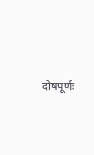दोषपूर्णः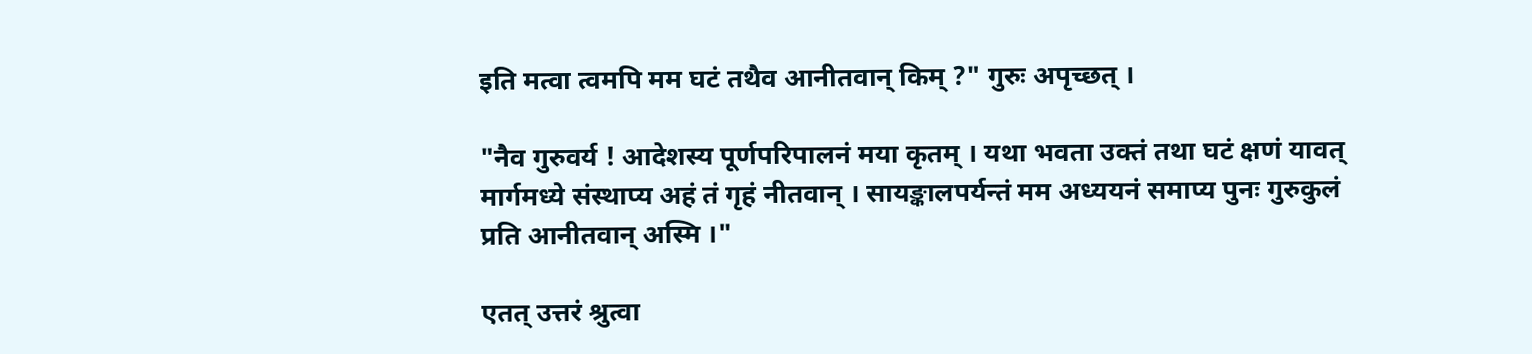इति मत्वा त्वमपि मम घटं तथैव आनीतवान् किम् ?" गुरुः अपृच्छत् ।

"नैव गुरुवर्य ! आदेशस्य पूर्णपरिपालनं मया कृतम् । यथा भवता उक्तं तथा घटं क्षणं यावत् मार्गमध्ये संस्थाप्य अहं तं गृहं नीतवान् । सायङ्कालपर्यन्तं मम अध्ययनं समाप्य पुनः गुरुकुलं प्रति आनीतवान् अस्मि ।"

एतत् उत्तरं श्रुत्वा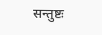सन्तुष्टः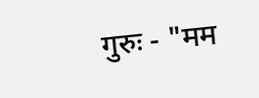गुरुः - "मम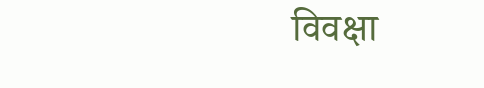विवक्षा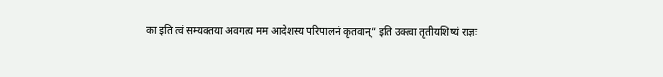का इति त्वं सम्यक्तया अवगत्य मम आदेशस्य परिपालनं कृतवान्” इति उक्त्वा तृतीयशिष्यं राज्ञः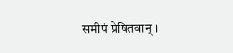समीपं प्रेषितवान् ।